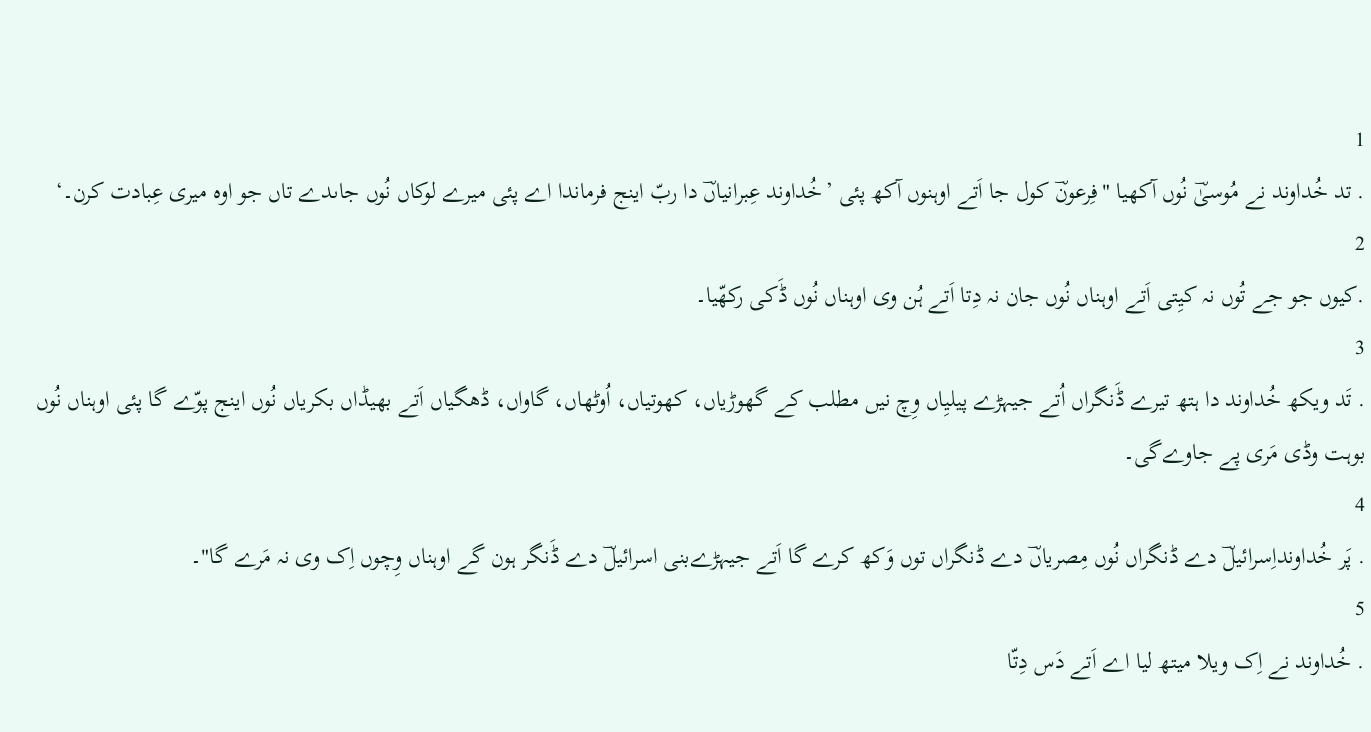1
. تد خُداوند نے مُوسیٰؔ نُوں آکھیا "فِرعونؔ کول جا اَتے اوہنوں آکھ پئی ’خُداوند عِبرانیاںؔ دا ربّ اینج فرماندا اے پئی میرے لوکاں نُوں جاںدے تاں جو اوہ میری عِبادت کرن۔‘
2
.کیوں جو جے تُوں نہ کیِتی اَتے اوہناں نُوں جان نہ دِتا اَتے ہُن وی اوہناں نُوں ڈَکی رکھّیا۔
3
. تَد ویکھ خُداوند دا ہتھ تیرے ڈَنگراں اُتے جیہڑے پیلیِاں وِچ نیں مطلب کے گھوڑیاں، کھوتیاں، اُوٹھاں، گاواں، ڈھگیاں اَتے بھیڈاں بکریاں نُوں اینج پوّے گا پئی اوہناں نُوں بوہت وڈی مَری پے جاوےگی۔
4
. پَر خُداونداِسرائیلؔ دے ڈنگراں نُوں مِصریاںؔ دے ڈنگراں توں وَکھ کرے گا اَتے جیہڑےبنی اسرائیلؔ دے ڈَنگر ہون گے اوہناں وِچوں اِک وی نہ مَرے گا"۔
5
. خُداوند نے اِک ویلا میتھ لیا اے اَتے دَس دِتّا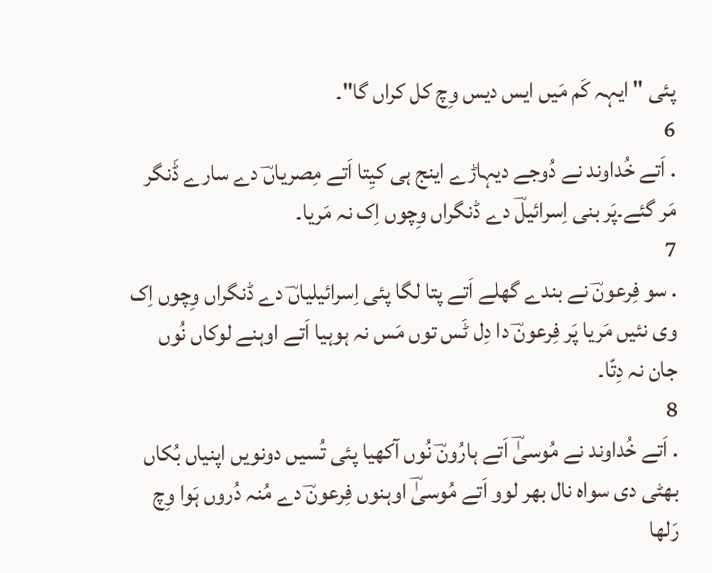پئی " ایہہ کَم مَیں ایس دیس وِچ کل کراں گا"۔
6
. اَتے خُداوند نے دُوجے دیہاڑے اینج ہی کیِتا اَتے مِصریاںؔ دے سارے ڈَنگر مَر گئے۔پَر بنی اِسرائیلؔ دے ڈنگراں وِچوں اِک نہ مَریا۔
7
. سو فِرعونؔ نے بندے گھلے اَتے پتا لگا پئی اِسرائیلیاںؔ دے ڈنگراں وِچوں اِک وی نئیں مَریا پَر فِرعونؔ دا دِل ٹَس توں مَس نہ ہوہیا اَتے اوہنے لوکاں نُوں جان نہ دِتّا۔
8
. اَتے خُداوند نے مُوسیٰؔ اَتے ہارُونؔ نُوں آکھیا پئی تُسیں دونویں اپنیاں بُکاں بھٹی دی سواہ نال بھر لوو اَتے مُوسیٰؔ اوہنوں فِرعونؔ دے مُنہ دُروں ہَوا وِچ رَلھا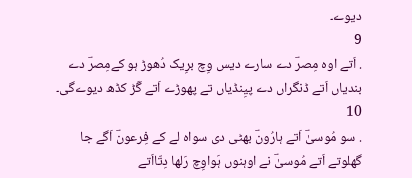دیوے۔
9
. اَتے اوہ مِصرؔ دے سارے دیس وِچ برِیک دُھوڑ ہو کےمِصرؔ دے بندیاں اَتے ڈنگراں دے پیِنڈیاں تے پھوڑے اَتے گَڑ کڈھ دیوےگی۔
10
. سو مُوسیٰؔ اَتے ہارُونؔ بھٹی دی سواہ لے کے فِرعونؔ اَگے جا گھلوتے اَتے مُوسیٰؔ نے اوہنوں ہَواوِچ رَلھا دِتّااَتے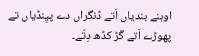اوہنے بندیاں اَتے ڈنگراں دے پیِنڈیاں تے پھوڑے اَتے گَڑ کڈھ دِتّے۔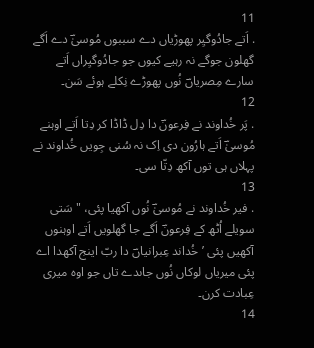11
. اَتے جادُوگیِر پھوڑیاں دے سببوں مُوسیٰؔ دے اَگے گھلون جوگے نہ رہیے کیوں جو جادُوگیِراں اَتے سارے مِصریاںؔ نُوں پھوڑے نِکلے ہوئے سَن۔
12
. پَر خُداوند نے فِرعونؔ دا دِل ڈاڈا کر دِتا اَتے اوہنے مُوسیٰؔ اَتے ہارُون دی اِک نہ سُنی جِویں خُداوند نے پہلاں ہی توں آکھ دِتّا سی۔
13
. فیر خُداوند نے مُوسیٰؔ نُوں آکھیا پئی، "سَتی سویلے اُٹھ کے فِرعونؔ اَگے جا گھلویں اَتے اوہنوں آکھیں پئی ’خُداند عِبرانیاںؔ دا ربّ اینج آکھدا اے پئی میریاں لوکاں نُوں جاںدے تاں جو اوہ میری عِبادت کرن۔
14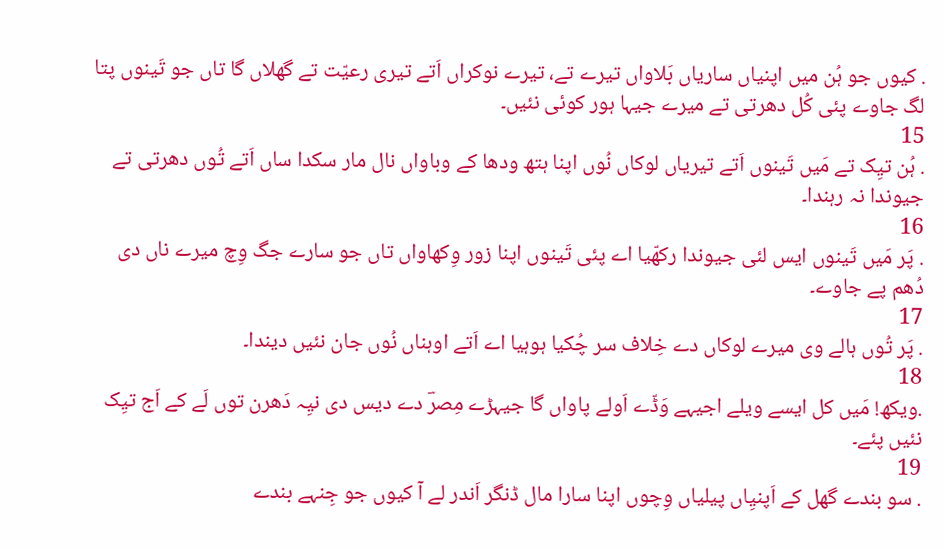. کیوں جو ہُن میں اپنیاں ساریاں بَلاواں تیرے تے، تیرے نوکراں اَتے تیری رعیّت تے گھلاں گا تاں جو تَینوں پتا لگ جاوے پئی کُل دھرتی تے میرے جیہا ہور کوئی نئیں۔
15
. ہُن تیِک تے مَیں تَینوں اَتے تیریاں لوکاں نُوں اپنا ہتھ ودھا کے وباواں نال مار سکدا ساں اَتے تُوں دھرتی تے جیوندا نہ رہندا۔
16
. پَر مَیں تَینوں ایس لئی جیوندا رکھّیا اے پئی تَینوں اپنا زور وِکھاواں تاں جو سارے جگ وِچ میرے ناں دی دُھم پے جاوے۔
17
. پَر تُوں ہالے وی میرے لوکاں دے خِلاف سر چُکیا ہوہیا اے اَتے اوہناں نُوں جان نئیں دیندا۔
18
.ویکھ! مَیں کل ایسے ویلے اجیہے وَڈّے اَولے پاواں گا جیہڑے مِصرؔ دے دیس دی نیِہ دَھرن توں لَے کے اَج تیِک نئیں پئے۔
19
. سو بندے گھل کے اَپنیِاں پیلیاں وِچوں اپنا سارا مال ڈنگر اَندر لے آ کیوں جو جِنہے بندے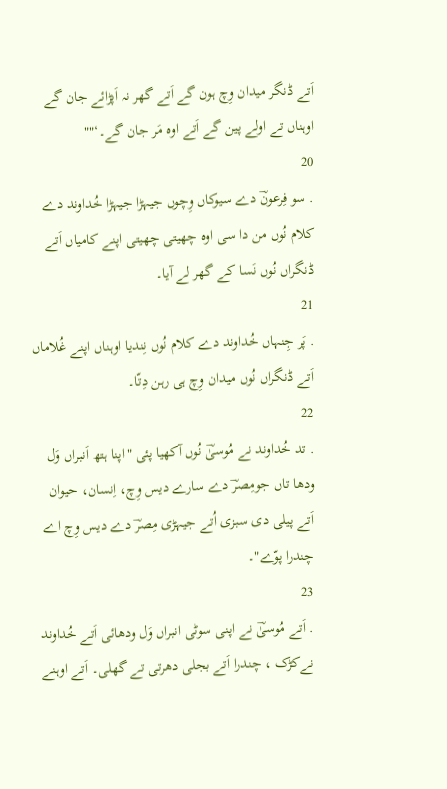اَتے ڈنگر میدان وِچ ہون گے اَتے گھر نہ اَپڑائے جان گے اوہناں تے اولے پین گے اَتے اوہ مَر جان گے۔‘""
20
. سو فِرعونؔ دے سیوکاں وِچوں جیہڑا جیہڑا خُداوند دے کلام نُوں من دا سی اوہ چھیتی چھیتی اپنے کامیاں اَتے ڈنگراں نُوں نَسا کے گھر لے آیا۔
21
. پَر جِنہاں خُداوند دے کلام نُوں نِندیا اوہناں اپنے غُلاماں اَتے ڈنگراں نُوں میدان وِچ ہی رہن دِتّا۔
22
. تد خُداوند نے مُوسیٰؔ نُوں آکھیا پئی "اپنا ہتھ اَنبراں وَل ودھا تاں جومِصرؔ دے سارے دیس وِچ، اِنسان، حیوان اَتے پیلی دی سبزی اُتے جیہڑی مِصرؔ دے دیس وِچ اے چندرا پوّے"۔
23
. اَتے مُوسیٰؔ نے اپنی سوٹی انبراں وَل ودھائی اَتے خُداوند نےکڑک ، چندرا اَتے بجلی دھرتی تے گھلی۔ اَتے اوہنے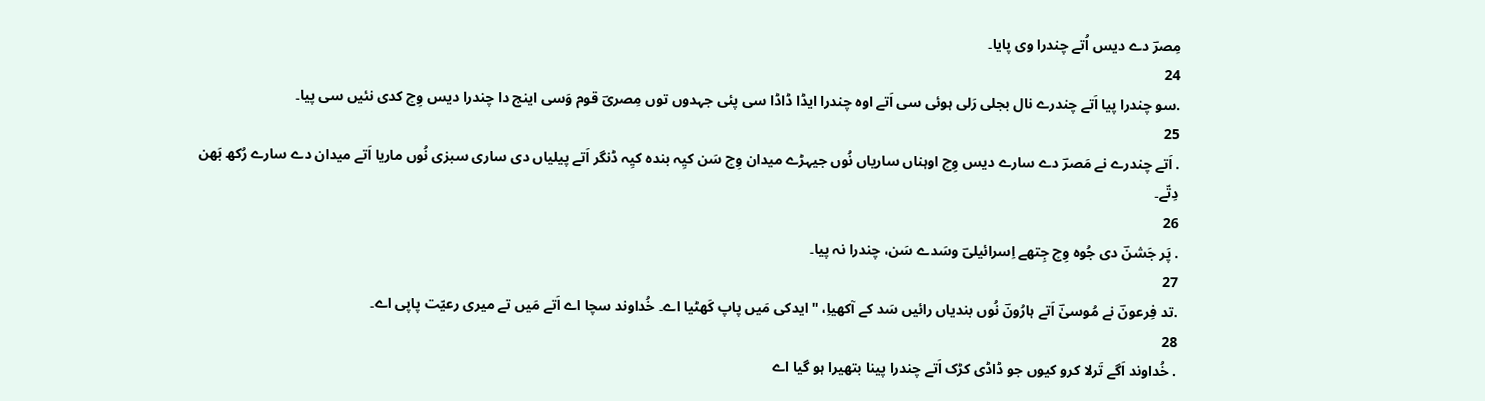مِصرؔ دے دیس اُتے چندرا وی پایا۔
24
.سو چندرا پیا اَتے چندرے نال بجلی رَلی ہوئی سی اَتے اوہ چندرا ایڈا ڈاڈا سی پئی جہدوں توں مِصریؔ قوم وَسی اینج دا چندرا دیس وِچ کدی نئیں سی پیا۔
25
. اَتے چندرے نے مَصرؔ دے سارے دیس وِچ اوہناں ساریاں نُوں جیہڑے میدان وِچ سَن کیِہ بندہ کیِہ ڈنگر اَتے پیلیاں دی ساری سبزی نُوں ماریا اَتے میدان دے سارے رُکھ بَھن دِتّے۔
26
. پَر جَشنؔ دی جُوہ وِچ جِتھے اِسرائیلیؔ وسَدے سَن، چندرا نہ پیا۔
27
.تد فِرعونؔ نے مُوسیٰؔ اَتے ہارُونؔ نُوں بندیاں رائیں سَد کے آکھیاِ، "ایدکی مَیں پاپ کَھٹیا اے۔ خُداوند سچا اے اَتے مَیں تے میری رعیّت پاپی اے۔
28
. خُداوند اَگے تَرلا کرو کیوں جو ڈاڈی کڑک اَتے چندرا پینا بتھیرا ہو گیا اے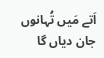اَتے مَیں تُہانوں جان دیاں گا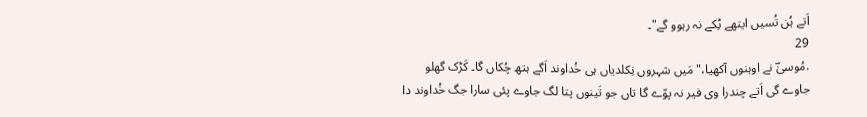اَتے ہُن تُسیں ایتھے ٹِکے نہ رہوو گے"۔
29
.مُوسیٰؔ نے اوہنوں آکھیا،" مَیں شہروں نِکلدیاں ہی خُداوند اَگے ہتھ چُکاں گا۔ کَڑک گھلو جاوے گی اَتے چندرا وی فیر نہ پوّے گا تاں جو تَینوں پتا لگ جاوے پئی سارا جگ خُداوند دا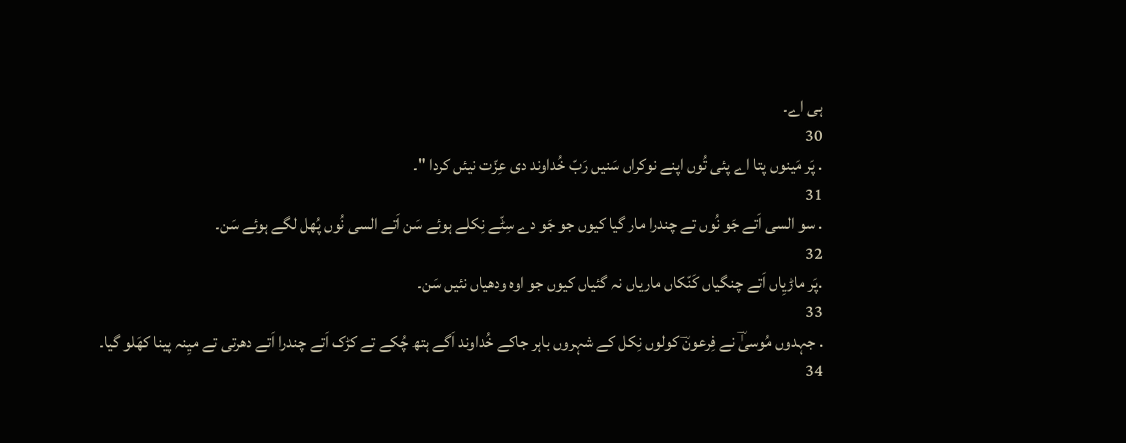ہی اے۔
30
. پَر مَینوں پتا اے پئی تُوں اپنے نوکراں سَنیں رَبّ خُداوند دی عِزّت نیئں کردا "۔
31
. سو السی اَتے جَو نُوں تے چندرا مار گیا کیوں جو جَو دے سِٹّے نِکلے ہوئے سَن اَتے السی نُوں پُھل لگے ہوئے سَن۔
32
.پَر ماڑیِاں اَتے چنگیاں کَنّکاں ماریاں نہ گئیاں کیوں جو اوہ ودھیاں نئیں سَن۔
33
. جہدوں مُوسیٰؔ نے فِرعونؔ کولوں نِکل کے شہروں باہر جاکے خُداوند اَگے ہتھ چُکے تے کڑک اَتے چندرا اَتے دھرتی تے میِنہ پینا کھَلو گیا۔
34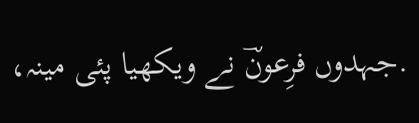.جہدوں فرِعونؔ نے ویکھیا پئی مینہ،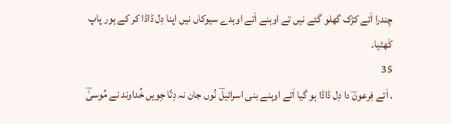چندرا اَتے کڑک گھلو گئے نیں تے اوہنے اَتے اوہدے سیوکاں نیں اپنا دِل ڈاڈا کر کے ہور پاپ کَھٹیا۔
35
. اَتے فِرعونؔ دا دِل ڈاڈا ہو گیا اَتے اوہنے بنی اسرائیلؔ نُوں جان نہ دِتّا جِویں خُداوند نے مُوسیٰؔ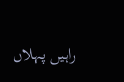راہیں پہلاں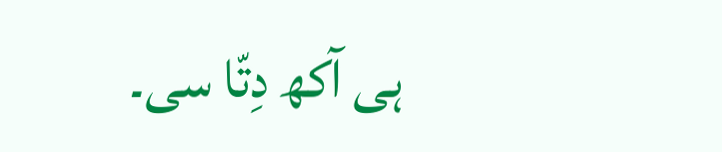ہی آکھ دِتّا سی۔